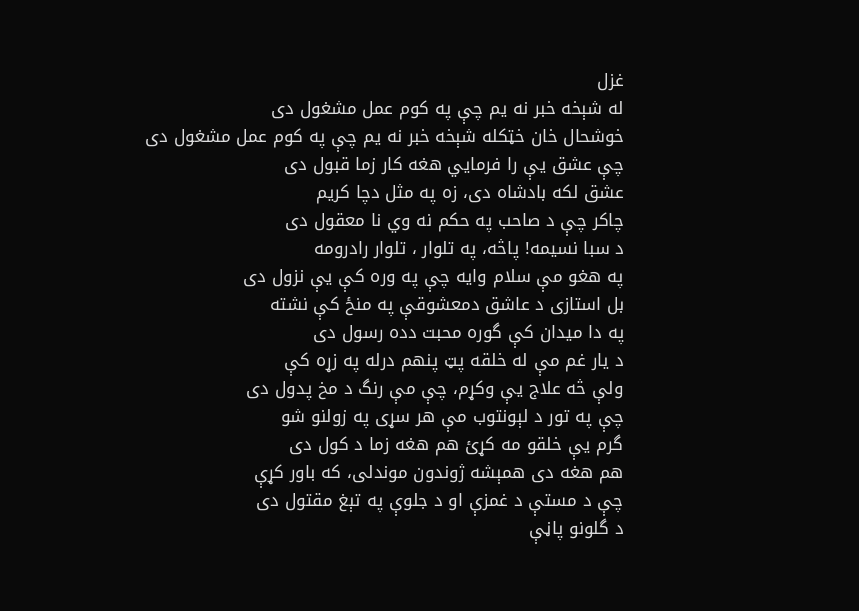غزل
له شېخه خبر نه يم چې په کوم عمل مشغول دی
خوشحال خان خټکله شېخه خبر نه يم چې په کوم عمل مشغول دی
چې عشق يې را فرمايي هغه کار زما قبول دی
عشق لکه بادشاه دی، زه په مثل دچا کريم
چاکر چې د صاحب په حکم نه وي نا معقول دی
د سبا نسيمه! پاڅه، په تلوار ، تلوار رادرومه
په هغو مې سلام وايه چې په وره کې يې نزول دی
بل استازی د عاشق دمعشوقې په منځ کې نشته
په دا ميدان کې گوره محبت دده رسول دی
د يار غم مې له خلقه پټ پنهم درله په زړه کې
ولې څه علاج يې وکړم، چې مې رنگ د مخ پدول دی
چې په تور د لېونتوب مې هر سړی په زولنو شو
گرم يې خلقو مه کړئ هم هغه زما د کول دی
هم هغه دی همېشه ژوندون موندلی، که باور کړې
چې د مستې د غمزې او د جلوې په تېغ مقتول دی
د گلونو پاڼې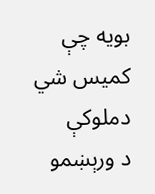بويه چې کميس شي دملوکې
د ورېښمو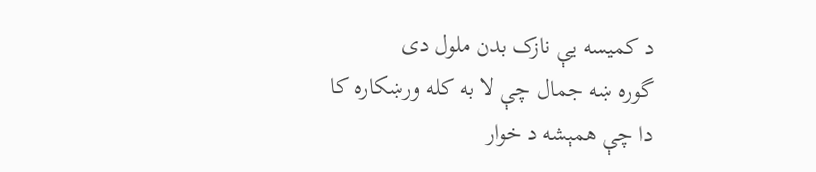د کميسه يې نازک بدن ملول دی
گوره ښه جمال چې لا به کله ورښکاره کا
دا چې همېشه د خوار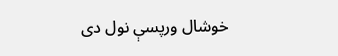خوشال ورپسې نول دی